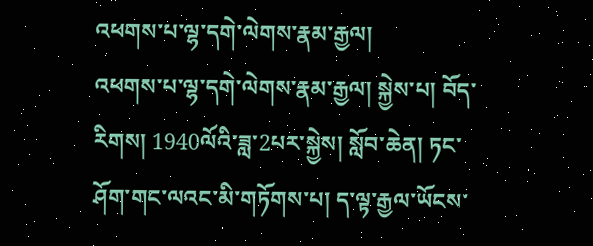འཕགས་པ་ལྷ་དགེ་ལེགས་རྣམ་རྒྱལ།
འཕགས་པ་ལྷ་དགེ་ལེགས་རྣམ་རྒྱལ། སྐྱེས་པ། བོད་རིགས། 1940ལོའི་ཟླ་2པར་སྐྱེས། སློབ་ཆེན། ཏང་ཤོག་གང་ལའང་མི་གཏོགས་པ། ད་ལྟ་རྒྱལ་ཡོངས་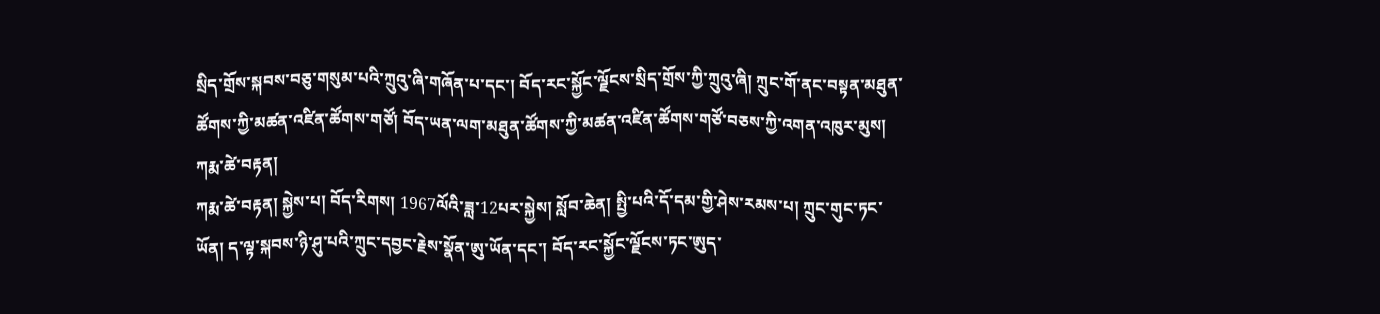སྲིད་གྲོས་སྐབས་བཅུ་གསུམ་པའི་ཀྲུའུ་ཞི་གཞོན་པ་དང་། བོད་རང་སྐྱོང་ལྗོངས་སྲིད་གྲོས་ཀྱི་ཀྲུའུ་ཞི། ཀྲུང་གོ་ནང་བསྟན་མཐུན་ཚོགས་ཀྱི་མཚན་འཛིན་ཚོགས་གཙོ། བོད་ཡན་ལག་མཐུན་ཚོགས་ཀྱི་མཚན་འཛིན་ཚོགས་གཙོ་བཅས་ཀྱི་འགན་འཁུར་མུས།
ཀརྨ་ཚེ་བརྟན།
ཀརྨ་ཚེ་བརྟན། སྐྱེས་པ། བོད་རིགས། 1967ལོའི་ཟླ་12པར་སྐྱེས། སློབ་ཆེན། སྤྱི་པའི་དོ་དམ་གྱི་ཤེས་རམས་པ། ཀྲུང་གུང་ཏང་ཡོན། ད་ལྟ་སྐབས་ཉི་ཤུ་པའི་ཀྲུང་དབྱང་རྗེས་སྣོན་ཨུ་ཡོན་དང་། བོད་རང་སྐྱོང་ལྗོངས་ཏང་ཨུད་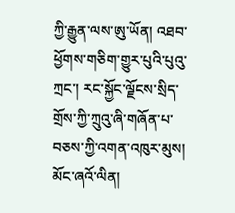ཀྱི་རྒྱུན་ལས་ཨུ་ཡོན། འཐབ་ཕྱོགས་གཅིག་གྱུར་པུའི་པུའུ་ཀྲང་། རང་སྐྱོང་ལྗོངས་སྲིད་གྲོས་ཀྱི་ཀྲུའུ་ཞི་གཞོན་པ་བཅས་ཀྱི་འགན་འཁུར་མུས།
མོང་ཞའོ་ལིན།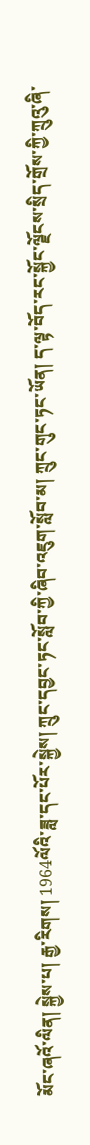མོང་ཞའོ་ལིན། སྐྱེས་པ། རྒྱ་རིགས། 1964ལོའི་ཟླ་དང་པོར་སྐྱེས། ཀྲུང་དབྱང་ཏང་སློབ་ཀྱི་ཞིབ་འཇུག་སློབ་མ། ཀྲུང་གུང་ཏང་ཡོན། ད་ལྟ་བོད་རང་སྐྱོང་ལྗོངས་སྲིད་གྲོས་ཀྱི་ཀྲུའུ་ཞི་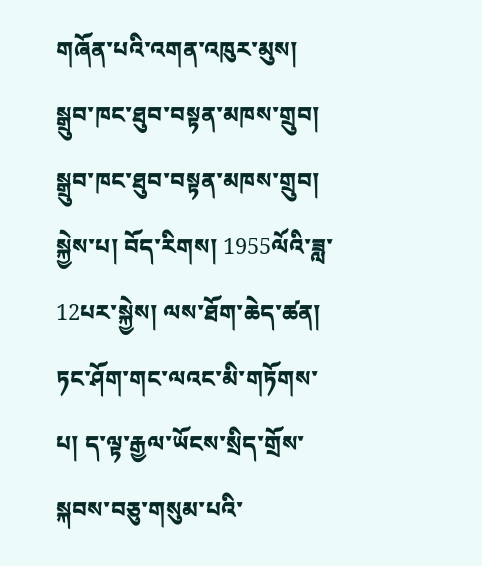གཞོན་པའི་འགན་འཁུར་མུས།
སྒྲུབ་ཁང་ཐུབ་བསྟན་མཁས་གྲུབ།
སྒྲུབ་ཁང་ཐུབ་བསྟན་མཁས་གྲུབ། སྐྱེས་པ། བོད་རིགས། 1955ལོའི་ཟླ་12པར་སྐྱེས། ལས་ཐོག་ཆེད་ཚན། ཏང་ཤོག་གང་ལའང་མི་གཏོགས་པ། ད་ལྟ་རྒྱལ་ཡོངས་སྲིད་གྲོས་སྐབས་བཅུ་གསུམ་པའི་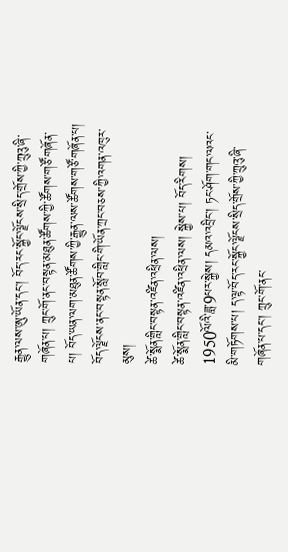རྒྱུན་ལས་ཨུ་ཡོན་དང་། བོད་རང་སྐྱོང་ལྗོངས་སྲིད་གྲོས་ཀྱི་ཀྲུའུ་ཞི་གཞོན་པ། ཀྲུང་གོ་ནང་བསྟན་མཐུན་ཚོགས་ཀྱི་ཚོགས་གཙོ་གཞོན་པ། བོད་ཡན་ལག་མཐུན་ཚོགས་ཀྱི་རྒྱུན་ལས་ཚོགས་གཙོ་གཞོན་པ། བོད་ལྗོངས་ནང་བསྟན་སློབ་གླིང་གི་ཡོན་ཀྲང་བཅས་ཀྱི་འགན་འཁུར་མུས།
ཚེ་སྨོན་གླིང་བསྟན་འཛིན་འཕྲིན་ལས།
ཚེ་སྨོན་གླིང་བསྟན་འཛིན་འཕྲིན་ལས། སྐྱེས་པ། བོད་རིགས། 1950ལོའི་ཟླ་9པར་སྐྱེས། དམའ་འབྲིང་། ཏང་ཤོག་གང་ལའང་མི་གཏོགས་པ། ད་ལྟ་བོད་རང་སྐྱོང་ལྗོངས་སྲིད་གྲོས་ཀྱི་ཀྲུའུ་ཞི་གཞོན་པ་དང་། ཀྲུང་གོ་ནང་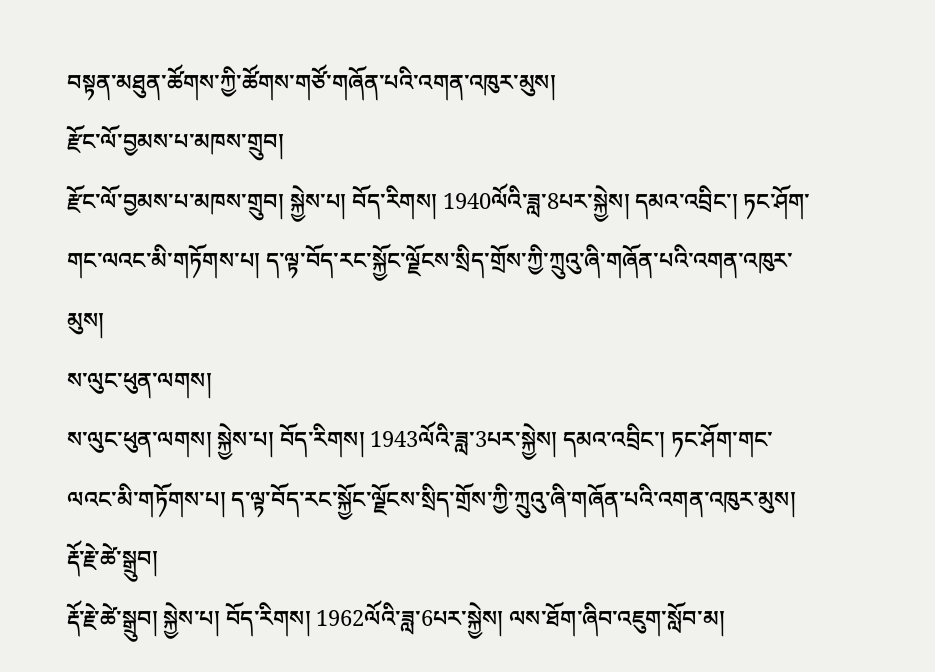བསྟན་མཐུན་ཚོགས་ཀྱི་ཚོགས་གཙོ་གཞོན་པའི་འགན་འཁུར་མུས།
རྫོང་ལོ་བྱམས་པ་མཁས་གྲུབ།
རྫོང་ལོ་བྱམས་པ་མཁས་གྲུབ། སྐྱེས་པ། བོད་རིགས། 1940ལོའི་ཟླ་8པར་སྐྱེས། དམའ་འབྲིང་། ཏང་ཤོག་གང་ལའང་མི་གཏོགས་པ། ད་ལྟ་བོད་རང་སྐྱོང་ལྗོངས་སྲིད་གྲོས་ཀྱི་ཀྲུའུ་ཞི་གཞོན་པའི་འགན་འཁུར་མུས།
ས་ལུང་ཕུན་ལགས།
ས་ལུང་ཕུན་ལགས། སྐྱེས་པ། བོད་རིགས། 1943ལོའི་ཟླ་3པར་སྐྱེས། དམའ་འབྲིང་། ཏང་ཤོག་གང་ལའང་མི་གཏོགས་པ། ད་ལྟ་བོད་རང་སྐྱོང་ལྗོངས་སྲིད་གྲོས་ཀྱི་ཀྲུའུ་ཞི་གཞོན་པའི་འགན་འཁུར་མུས།
རྡོ་རྗེ་ཚེ་སྒྲུབ།
རྡོ་རྗེ་ཚེ་སྒྲུབ། སྐྱེས་པ། བོད་རིགས། 1962ལོའི་ཟླ་6པར་སྐྱེས། ལས་ཐོག་ཞིབ་འཇུག་སློབ་མ།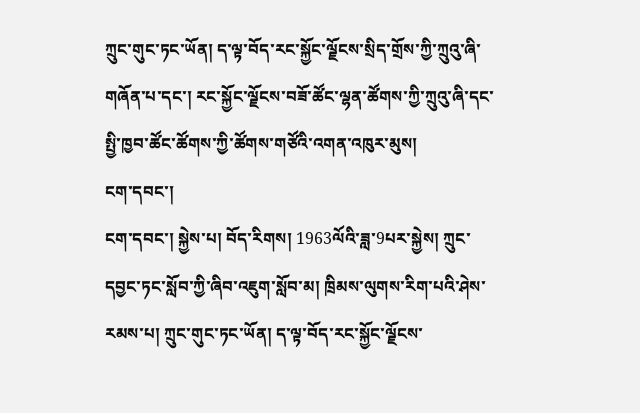ཀྲུང་གུང་ཏང་ཡོན། ད་ལྟ་བོད་རང་སྐྱོང་ལྗོངས་སྲིད་གྲོས་ཀྱི་ཀྲུའུ་ཞི་གཞོན་པ་དང་། རང་སྐྱོང་ལྗོངས་བཟོ་ཚོང་ལྷན་ཚོགས་ཀྱི་ཀྲུའུ་ཞི་དང་སྤྱི་ཁྱབ་ཚོང་ཚོགས་ཀྱི་ཚོགས་གཙོའི་འགན་འཁུར་མུས།
ངག་དབང་།
ངག་དབང་། སྐྱེས་པ། བོད་རིགས། 1963ལོའི་ཟླ་9པར་སྐྱེས། ཀྲུང་དབྱང་ཏང་སློབ་ཀྱི་ཞིབ་འཇུག་སློབ་མ། ཁྲིམས་ལུགས་རིག་པའི་ཤེས་རམས་པ། ཀྲུང་གུང་ཏང་ཡོན། ད་ལྟ་བོད་རང་སྐྱོང་ལྗོངས་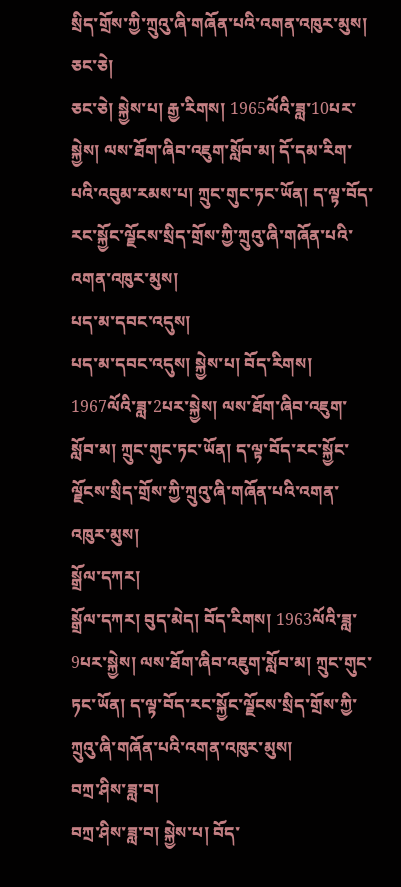སྲིད་གྲོས་ཀྱི་ཀྲུའུ་ཞི་གཞོན་པའི་འགན་འཁུར་མུས།
ཅང་ཅེ།
ཅང་ཅེ། སྐྱེས་པ། རྒྱ་རིགས། 1965ལོའི་ཟླ་10པར་སྐྱེས། ལས་ཐོག་ཞིབ་འཇུག་སློབ་མ། དོ་དམ་རིག་པའི་འབུམ་རམས་པ། ཀྲུང་གུང་ཏང་ཡོན། ད་ལྟ་བོད་རང་སྐྱོང་ལྗོངས་སྲིད་གྲོས་ཀྱི་ཀྲུའུ་ཞི་གཞོན་པའི་འགན་འཁུར་མུས།
པད་མ་དབང་འདུས།
པད་མ་དབང་འདུས། སྐྱེས་པ། བོད་རིགས། 1967ལོའི་ཟླ་2པར་སྐྱེས། ལས་ཐོག་ཞིབ་འཇུག་སློབ་མ། ཀྲུང་གུང་ཏང་ཡོན། ད་ལྟ་བོད་རང་སྐྱོང་ལྗོངས་སྲིད་གྲོས་ཀྱི་ཀྲུའུ་ཞི་གཞོན་པའི་འགན་འཁུར་མུས།
སྒྲོལ་དཀར།
སྒྲོལ་དཀར། བུད་མེད། བོད་རིགས། 1963ལོའི་ཟླ་9པར་སྐྱེས། ལས་ཐོག་ཞིབ་འཇུག་སློབ་མ། ཀྲུང་གུང་ཏང་ཡོན། ད་ལྟ་བོད་རང་སྐྱོང་ལྗོངས་སྲིད་གྲོས་ཀྱི་ཀྲུའུ་ཞི་གཞོན་པའི་འགན་འཁུར་མུས།
བཀྲ་ཤིས་ཟླ་བ།
བཀྲ་ཤིས་ཟླ་བ། སྐྱེས་པ། བོད་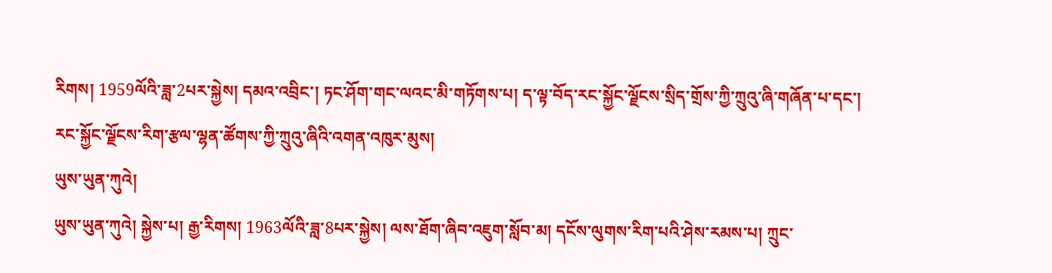རིགས། 1959ལོའི་ཟླ་2པར་སྐྱེས། དམའ་འབྲིང་། ཏང་ཤོག་གང་ལའང་མི་གཏོགས་པ། ད་ལྟ་བོད་རང་སྐྱོང་ལྗོངས་སྲིད་གྲོས་ཀྱི་ཀྲུའུ་ཞི་གཞོན་པ་དང་། རང་སྐྱོང་ལྗོངས་རིག་རྩལ་ལྷན་ཚོགས་ཀྱི་ཀྲུའུ་ཞིའི་འགན་འཁུར་མུས།
ཡུས་ཡུན་ཀུའེ།
ཡུས་ཡུན་ཀུའེ། སྐྱེས་པ། རྒྱ་རིགས། 1963ལོའི་ཟླ་8པར་སྐྱེས། ལས་ཐོག་ཞིབ་འཇུག་སློབ་མ། དངོས་ལུགས་རིག་པའི་ཤེས་རམས་པ། ཀྲུང་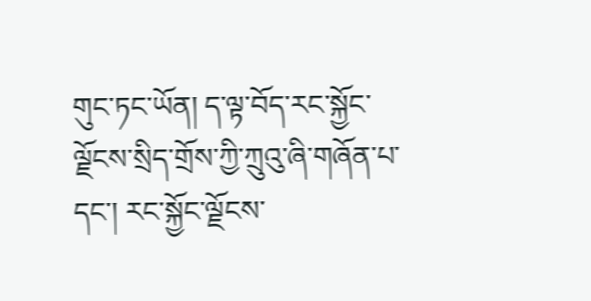གུང་ཏང་ཡོན། ད་ལྟ་བོད་རང་སྐྱོང་ལྗོངས་སྲིད་གྲོས་ཀྱི་ཀྲུའུ་ཞི་གཞོན་པ་དང་། རང་སྐྱོང་ལྗོངས་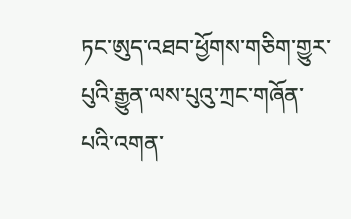ཏང་ཨུད་འཐབ་ཕྱོགས་གཅིག་གྱུར་པུའི་རྒྱུན་ལས་པུའུ་ཀྲང་གཞོན་པའི་འགན་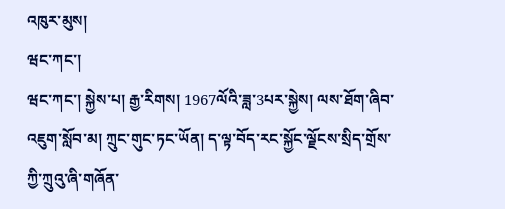འཁུར་མུས།
ཝང་ཀང་།
ཝང་ཀང་། སྐྱེས་པ། རྒྱ་རིགས། 1967ལོའི་ཟླ་3པར་སྐྱེས། ལས་ཐོག་ཞིབ་འཇུག་སློབ་མ། ཀྲུང་གུང་ཏང་ཡོན། ད་ལྟ་བོད་རང་སྐྱོང་ལྗོངས་སྲིད་གྲོས་ཀྱི་ཀྲུའུ་ཞི་གཞོན་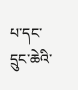པ་དང་དྲུང་ཆེའི་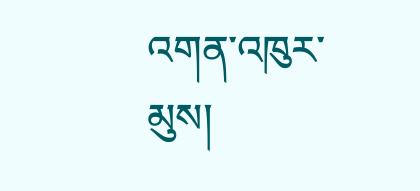འགན་འཁུར་མུས།